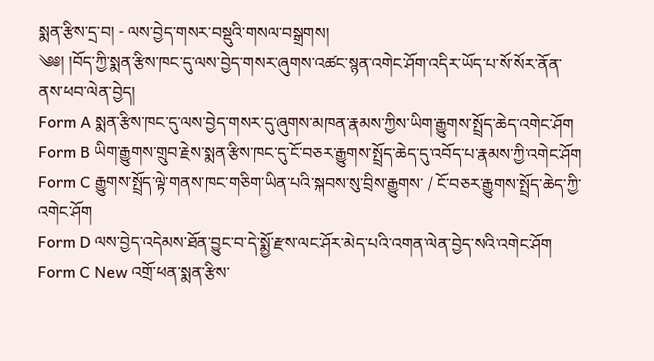སྨན་རྩིས་དྲ་བ། - ལས་བྱེད་གསར་བསྡུའི་གསལ་བསྒྲགས།
༄༅། །བོད་ཀྱི་སྨན་རྩིས་ཁང་དུ་ལས་བྱེད་གསར་ཞུགས་འཚང་སྙན་འགེང་ཤོག་འདིར་ཡོད་པ་སོ་སོར་ནོན་ནས་ཕབ་ལེན་བྱེད།
Form A སྨན་རྩིས་ཁང་དུ་ལས་བྱེད་གསར་དུ་ཞུགས་མཁན་རྣམས་ཀྱིས་ཡིག་རྒྱུགས་སྤྲོད་ཆེད་འགེང་ཤོག
Form B ཡིག་རྒྱུགས་གྲུབ་རྗེས་སྨན་རྩིས་ཁང་དུ་ངོ་བཅར་རྒྱུགས་སྤྲོད་ཆེད་དུ་འབོད་པ་རྣམས་ཀྱི་འགེང་ཤོག
Form C རྒྱུགས་སྤྲོད་ལྟེ་གནས་ཁང་གཅིག་ཡིན་པའི་སྐབས་སུ་བྲིས་རྒྱུགས་ / ངོ་བཅར་རྒྱུགས་སྤྲོད་ཆེད་ཀྱི་འགེང་ཤོག
Form D ལས་བྱེད་འདེམས་ཐོན་བྱུང་བ་དེ་སྨྱོ་རྫས་ལང་ཤོར་མེད་པའི་འགན་ལེན་བྱེད་སའི་འགེང་ཤོག
Form C New འགྲོ་ཕན་སྨན་རྩིས་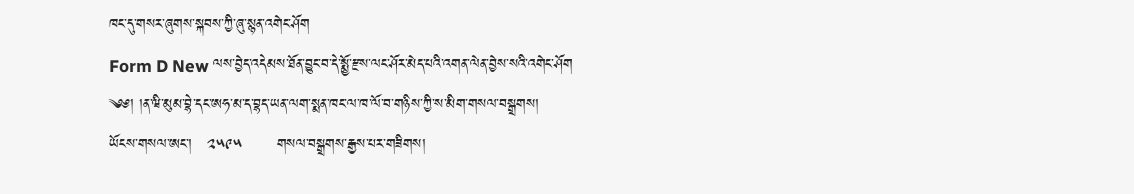ཁང་དུ་གསར་ཞུགས་སྐབས་ཀྱི་ཞུ་སྙན་འགེང་ཤོག
Form D New ལས་བྱེད་འདེམས་ཐོན་བྱུང་བ་དེ་སྨྱོ་རྫས་ལང་ཤོར་མེད་པའི་འགན་ལེན་བྱེས་སའི་འགེང་ཤོག
༄༅། །ན་ཝི་མུམ་བྷེ་དང་ཨཧ་མ་ད་བྷད་ཡན་ལག་སྨན་ཁང་ལ་ཁ་ལོ་བ་གཉིས་ཀྱི་ས་མིག་གསལ་བསྒྲགས།
ཡོངས་གསལ་ཨང་།   ༢༥༩༥       གསལ་བསྒྲགས་རྒྱས་པར་གཟིགས།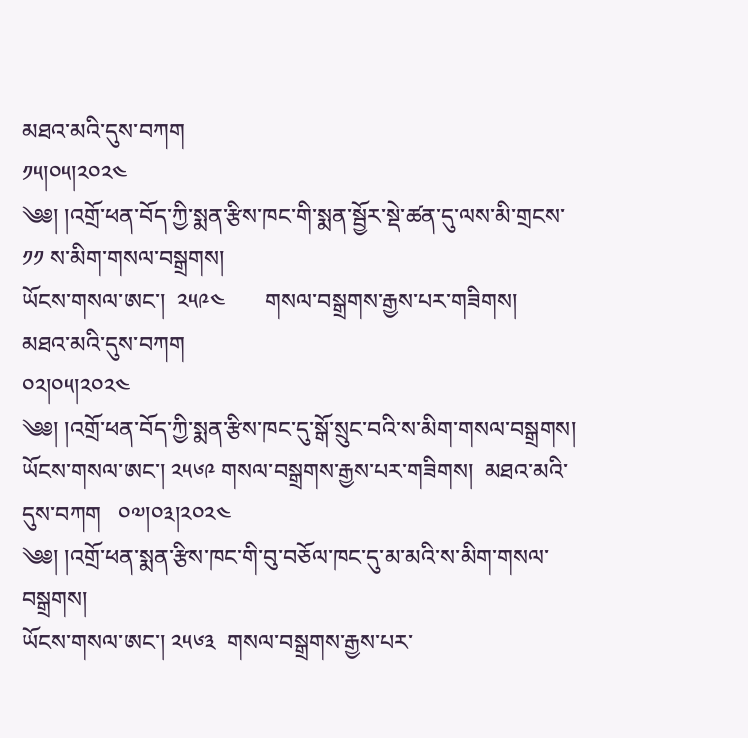མཐའ་མའི་དུས་བཀག
༡༥།༠༥།༢༠༢༤
༄༅། །འགྲོ་ཕན་བོད་ཀྱི་སྨན་རྩིས་ཁང་གི་སྨན་སྦྱོར་སྡེ་ཚན་དུ་ལས་མི་གྲངས་ ༡༡ ས་མིག་གསལ་བསྒྲགས།
ཡོངས་གསལ་ཨང་།  ༢༥༩༤       གསལ་བསྒྲགས་རྒྱས་པར་གཟིགས།       མཐའ་མའི་དུས་བཀག
༠༢།༠༥།༢༠༢༤
༄༅། །འགྲོ་ཕན་བོད་ཀྱི་སྨན་རྩིས་ཁང་དུ་སྒོ་སྲུང་བའི་ས་མིག་གསལ་བསྒྲགས།
ཡོངས་གསལ་ཨང་། ༢༥༦༩ གསལ་བསྒྲགས་རྒྱས་པར་གཟིགས།  མཐའ་མའི་དུས་བཀག   ༠༧།༠༣།༢༠༢༤
༄༅། །འགྲོ་ཕན་སྨན་རྩིས་ཁང་གི་བུ་བཅོལ་ཁང་དུ་མ་མའི་ས་མིག་གསལ་བསྒྲགས།
ཡོངས་གསལ་ཨང་། ༢༥༦༣  གསལ་བསྒྲགས་རྒྱས་པར་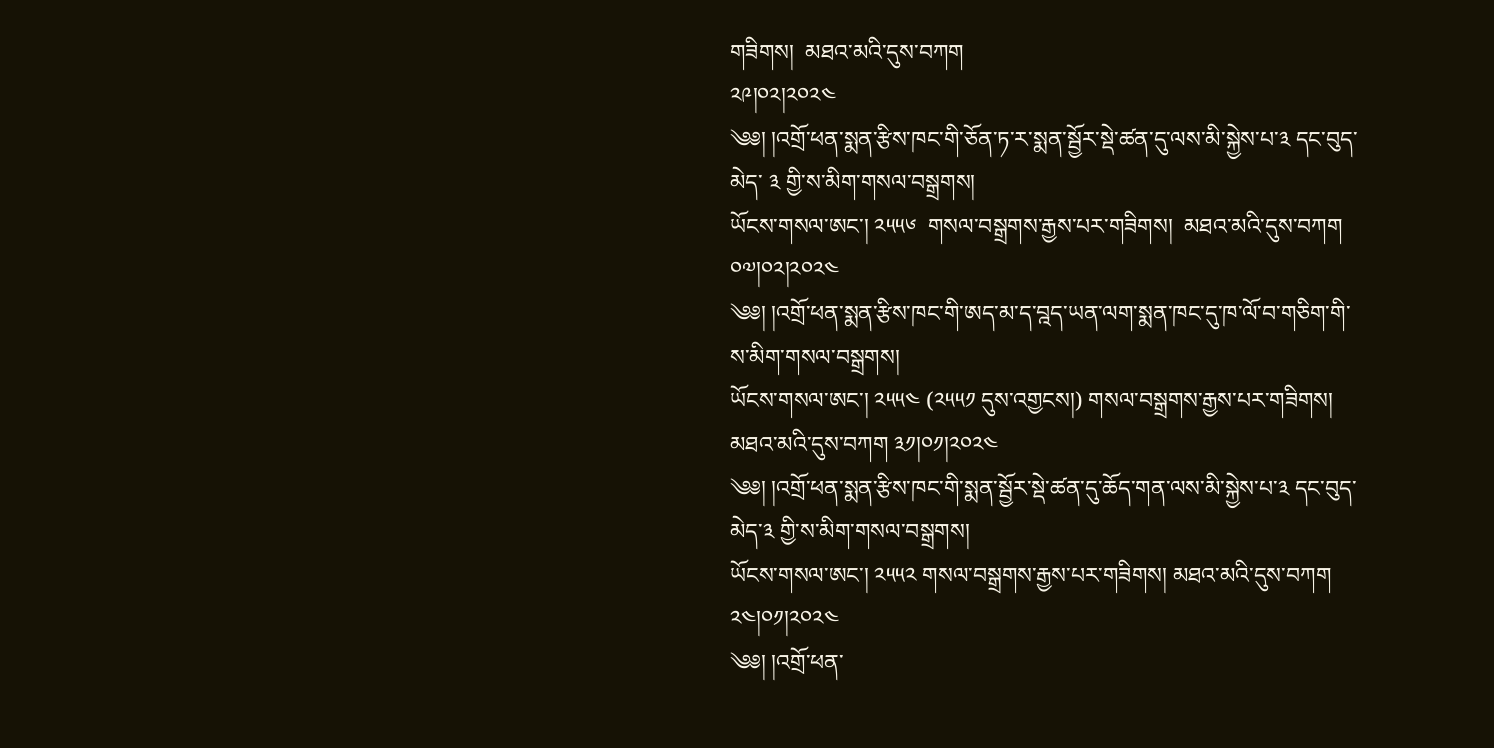གཟིགས།  མཐའ་མའི་དུས་བཀག
༢༩།༠༢།༢༠༢༤
༄༅། །འགྲོ་ཕན་སྨན་རྩིས་ཁང་གི་ཅོན་ཏ་ར་སྨན་སྦྱོར་སྡེ་ཚན་དུ་ལས་མི་སྐྱེས་པ་༣ དང་བུད་མེད་ ༣ གྱི་ས་མིག་གསལ་བསྒྲགས།
ཡོངས་གསལ་ཨང་། ༢༥༥༦  གསལ་བསྒྲགས་རྒྱས་པར་གཟིགས།  མཐའ་མའི་དུས་བཀག     ༠༧།༠༢།༢༠༢༤
༄༅། །འགྲོ་ཕན་སྨན་རྩིས་ཁང་གི་ཨད་མ་ད་བྰད་ཡན་ལག་སྨན་ཁང་དུ་ཁ་ལོ་བ་གཅིག་གི་ས་མིག་གསལ་བསྒྲགས།
ཡོངས་གསལ་ཨང་། ༢༥༥༤ (༢༥༥༡ དུས་འགྱངས།) གསལ་བསྒྲགས་རྒྱས་པར་གཟིགས། མཐའ་མའི་དུས་བཀག ༣༡།༠༡།༢༠༢༤
༄༅། །འགྲོ་ཕན་སྨན་རྩིས་ཁང་གི་སྨན་སྦྱོར་སྡེ་ཚན་དུ་ཆོད་གན་ལས་མི་སྐྱེས་པ་༣ དང་བུད་མེད་༣ གྱི་ས་མིག་གསལ་བསྒྲགས།
ཡོངས་གསལ་ཨང་། ༢༥༥༢ གསལ་བསྒྲགས་རྒྱས་པར་གཟིགས། མཐའ་མའི་དུས་བཀག   ༢༤།༠༡།༢༠༢༤
༄༅། །འགྲོ་ཕན་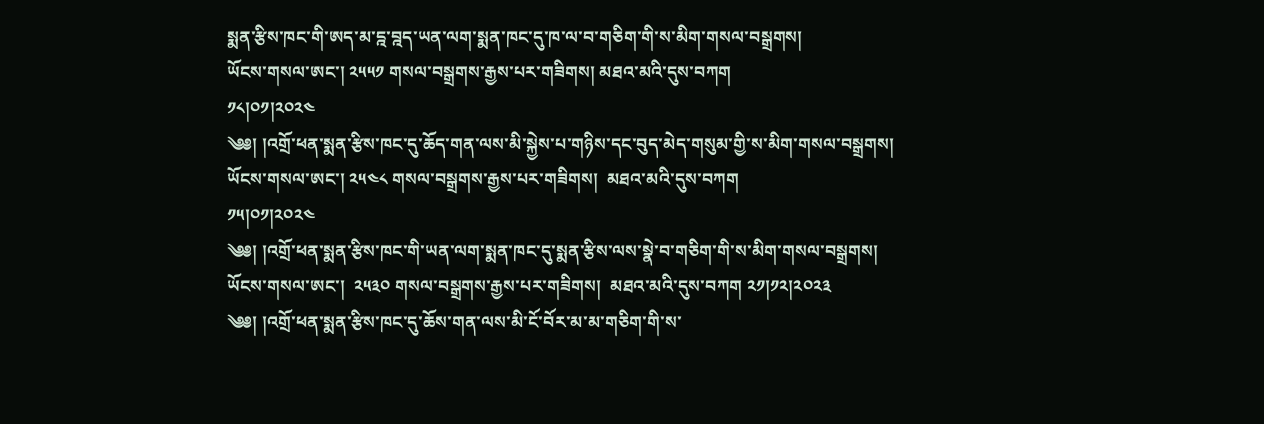སྨན་རྩིས་ཁང་གི་ཨད་མ་དྰ་བྰད་ཡན་ལག་སྨན་ཁང་དུ་ཁ་ལ་བ་གཅིག་གི་ས་མིག་གསལ་བསྒྲགས།
ཡོངས་གསལ་ཨང་། ༢༥༥༡ གསལ་བསྒྲགས་རྒྱས་པར་གཟིགས། མཐའ་མའི་དུས་བཀག
༡༨།༠༡།༢༠༢༤
༄༅། །འགྲོ་ཕན་སྨན་རྩིས་ཁང་དུ་ཆོད་གན་ལས་མི་སྐྱེས་པ་གཉིས་དང་བུད་མེད་གསུམ་གྱི་ས་མིག་གསལ་བསྒྲགས།
ཡོངས་གསལ་ཨང་། ༢༥༤༨ གསལ་བསྒྲགས་རྒྱས་པར་གཟིགས།  མཐའ་མའི་དུས་བཀག
༡༥།༠༡།༢༠༢༤
༄༅། །འགྲོ་ཕན་སྨན་རྩིས་ཁང་གི་ཡན་ལག་སྨན་ཁང་དུ་སྨན་རྩིས་ལས་སྣེ་བ་གཅིག་གི་ས་མིག་གསལ་བསྒྲགས།
ཡོངས་གསལ་ཨང་།  ༢༥༣༠ གསལ་བསྒྲགས་རྒྱས་པར་གཟིགས།  མཐའ་མའི་དུས་བཀག ༢༡།༡༢།༢༠༢༣
༄༅། །འགྲོ་ཕན་སྨན་རྩིས་ཁང་དུ་ཆོས་གན་ལས་མི་ངོ་བོར་མ་མ་གཅིག་གི་ས་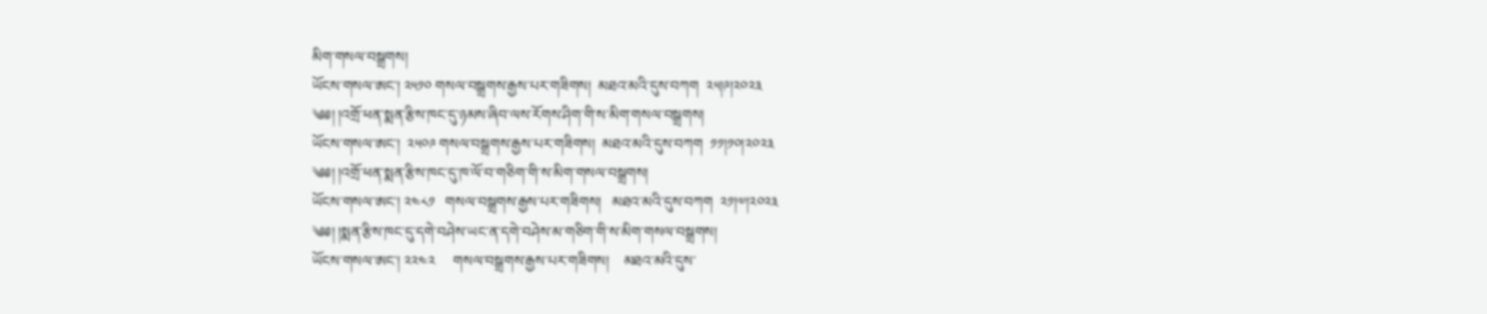མིག་གསལ་བསྒྲགས།
ཡོངས་གསལ་ཨང་། ༢༥༡༠ གསལ་བསྒྲགས་རྒྱས་པར་གཟིགས།  མཐའ་མའི་དུས་བཀག  ༢༥།༩།༢༠༢༣
༄༅། །འགྲོ་ཕན་སྨན་རྩིས་ཁང་དུ་ཉམས་ཞིབ་ལས་རོགས་ཤིག་གི་ས་མིག་གསལ་བསྒྲགས།
ཡོངས་གསལ་ཨང་།  ༢༥༠༩ གསལ་བསྒྲགས་རྒྱས་པར་གཟིགས།  མཐའ་མའི་དུས་བཀག  ༡༡།༡༠།༢༠༢༣
༄༅། །འགྲོ་ཕན་སྨན་རྩིས་ཁང་དུ་ཁ་ལོ་བ་གཅིག་གི་ས་མིག་གསལ་བསྒྲགས།
ཡོངས་གསལ་ཨང་། ༢༤༨༡   གསལ་བསྒྲགས་རྒྱས་པར་གཟིགས།   མཐའ་མའི་དུས་བཀག  ༢༡།༧།༢༠༢༣
༄༅། །སྨན་རྩིས་ཁང་དུ་དགེ་བཤེས་ཡང་ན་དགེ་བཤེས་མ་གཅིག་གི་ས་མིག་གསལ་བསྒྲགས།
ཡོངས་གསལ་ཨང་། ༢༢༤༢     གསལ་བསྒྲགས་རྒྱས་པར་གཟིགས།    མཐའ་མའི་དུས་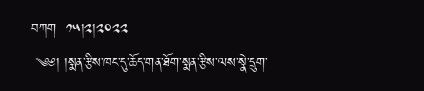བཀག  ༡༥།༢།༢༠༢༢
 ༄༅། །སྨན་རྩིས་ཁང་དུ་ཆོད་གན་ཐོག་སྨན་རྩིས་ལས་སྣེ་དྲུག་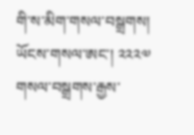གི་ས་མིག་གསལ་བསྒྲགས།
ཡོངས་གསལ་ཨང་། ༢༢༢༧     གསལ་བསྒྲགས་རྒྱས་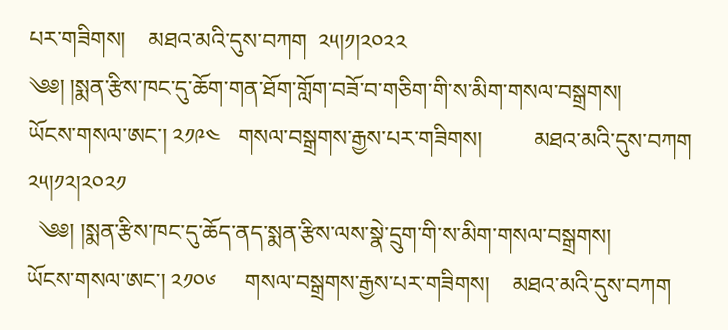པར་གཟིགས།    མཐའ་མའི་དུས་བཀག  ༢༥།༡།༢༠༢༢
༄༅། །སྨན་རྩིས་ཁང་དུ་ཆོག་གན་ཐོག་གློག་བཟོ་བ་གཅིག་གི་ས་མིག་གསལ་བསྒྲགས།
ཡོངས་གསལ་ཨང་། ༢༡༩༤   གསལ་བསྒྲགས་རྒྱས་པར་གཟིགས།         མཐའ་མའི་དུས་བཀག   ༢༥།༡༢།༢༠༢༡
  ༄༅། །སྨན་རྩིས་ཁང་དུ་ཆོད་ནད་སྨན་རྩིས་ལས་སྣེ་དྲུག་གི་ས་མིག་གསལ་བསྒྲགས།
ཡོངས་གསལ་ཨང་། ༢༡༠༦     གསལ་བསྒྲགས་རྒྱས་པར་གཟིགས།    མཐའ་མའི་དུས་བཀག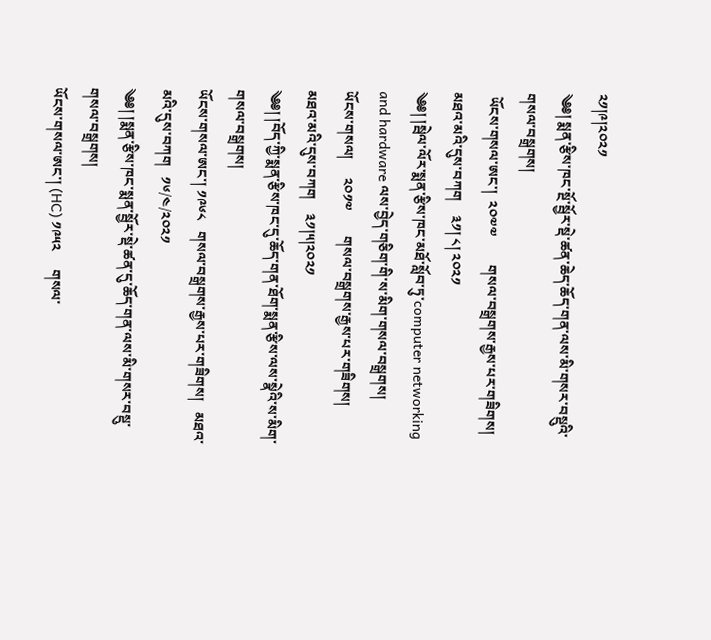༢༡།༩།༢༠༢༡
༄༅། སྨན་རྩིས་ཁང་སྔོ་སྦྱོར་སྡེ་ཚན་ཆེད་ཆོད་གན་ལས་མི་གསར་བསྡུའི་གསལ་བསྒྲགས།
 ཡོངས་གསལ་ཨང་།  ༢༠༧༧        གསལ་བསྒྲགས་རྒྱས་པར་གཟིགས།           མཐའ་མའི་དུས་བཀག    ༣༡། ༨། ༢༠༢༡
༄༅། །སྦེལ་ལོར་སྨན་རྩིས་ཁང་མཐོ་སློབ་ཏུ་computer networking and hardware ལས་བྱེད་གཅིག་གི་ས་མིག་གསལ་བསྒྲགས།
ཡོངས་གསལ།     ༢༠༡༧       གསལ་བསྒྲགས་རྒྱས་པར་གཟིགས།        མཐའ་མའི་དུས་བཀག    ༣༡།༥།༢༠༢༡
༄༅། །བོད་ཀྱི་སྨན་རྩིས་ཁང་དུ་ཆོད་གན་ཐོག་སྨན་རྩིས་ལས་སྣེའི་ས་མིག་གསལ་བསྒྲགས།
ཡོངས་གསལ་ཨང་། ༡༩༦༨   གསལ་བསྒྲགས་རྒྱས་པར་གཟིགས།   མཐའ་མའི་དུས་བཀག   ༡༦/༤/༢༠༢༡
༄༅། །སྨན་རྩིས་ཁང་སྨན་སྦྱོར་སྡེ་ཚན་དུ་ཆོད་གན་ལས་མི་གསར་བསྡུ་གསལ་བསྒྲགས།
ཡོངས་གསལ་ཨང་། (HC) ༡༩༥༢     གསལ་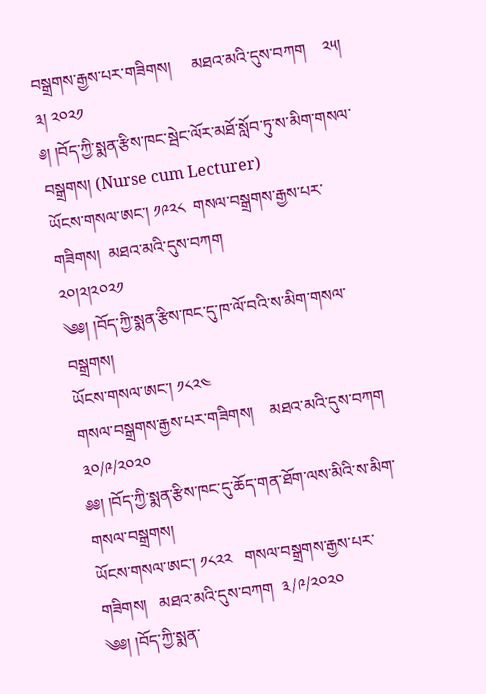བསྒྲགས་རྒྱས་པར་གཟིགས།     མཐའ་མའི་དུས་བཀག    ༢༥། ༣། ༢༠༢༡
༅། །བོད་ཀྱི་སྨན་རྩིས་ཁང་སྦེང་ལོར་མཐོ་སློབ་ཏུ་ས་མིག་གསལ་བསྒྲགས། (Nurse cum Lecturer)
ཡོངས་གསལ་ཨང་། ༡༩༢༨  གསལ་བསྒྲགས་རྒྱས་པར་གཟིགས།  མཐའ་མའི་དུས་བཀག
༢༠།༢།༢༠༢༡
༄༅། །བོད་ཀྱི་སྨན་རྩིས་ཁང་དུ་ཁ་ལོ་བའི་ས་མིག་གསལ་བསྒྲགས།
ཡོངས་གསལ་ཨང་། ༡༨༢༤
གསལ་བསྒྲགས་རྒྱས་པར་གཟིགས།    མཐའ་མའི་དུས་བཀག  ༣༠/༩/༢༠༢༠
༅༅། །བོད་ཀྱི་སྨན་རྩིས་ཁང་དུ་ཆོད་གན་ཐོག་ལས་མིའི་ས་མིག་གསལ་བསྒྲགས།
ཡོངས་གསལ་ཨང་། ༡༨༢༢   གསལ་བསྒྲགས་རྒྱས་པར་གཟིགས།   མཐའ་མའི་དུས་བཀག  ༣/༩/༢༠༢༠
༄༅། །བོད་ཀྱི་སྨན་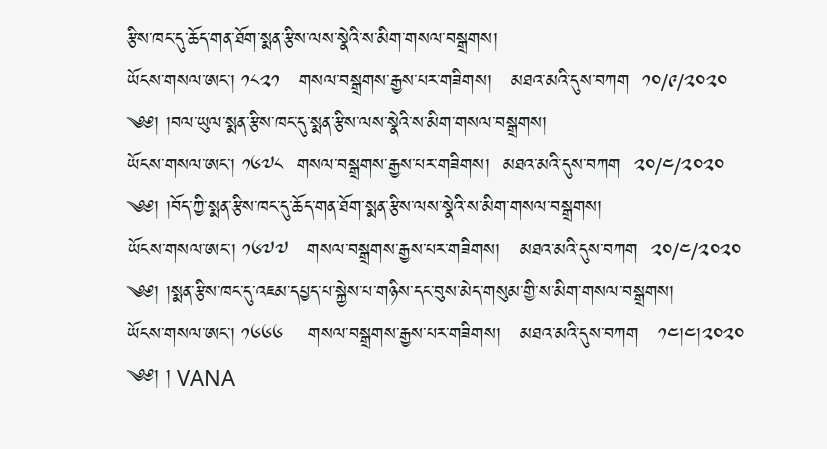རྩིས་ཁང་དུ་ཆོད་གན་ཐོག་སྨན་རྩིས་ལས་སྣེའི་ས་མིག་གསལ་བསྒྲགས།
ཡོངས་གསལ་ཨང་། ༡༨༢༡   གསལ་བསྒྲགས་རྒྱས་པར་གཟིགས།   མཐའ་མའི་དུས་བཀག  ༡༠/༩/༢༠༢༠
༄༅། །བལ་ཡུལ་སྨན་རྩིས་ཁང་དུ་སྨན་རྩིས་ལས་སྣེའི་ས་མིག་གསལ་བསྒྲགས།
ཡོངས་གསལ་ཨང་། ༡༦༧༨  གསལ་བསྒྲགས་རྒྱས་པར་གཟིགས།  མཐའ་མའི་དུས་བཀག  ༢༠/༤/༢༠༢༠
༄༅། །བོད་ཀྱི་སྨན་རྩིས་ཁང་དུ་ཆོད་གན་ཐོག་སྨན་རྩིས་ལས་སྣེའི་ས་མིག་གསལ་བསྒྲགས།
ཡོངས་གསལ་ཨང་། ༡༦༧༧   གསལ་བསྒྲགས་རྒྱས་པར་གཟིགས།   མཐའ་མའི་དུས་བཀག  ༢༠/༤/༢༠༢༠
༄༅། །སྨན་རྩིས་ཁང་དུ་འཇམ་དཔྱད་པ་སྐྱེས་པ་གཉིས་དང་བུས་མེད་གསུམ་གྱི་ས་མིག་གསལ་བསྒྲགས།
ཡོངས་གསལ་ཨང་། ༡༦༦༦    གསལ་བསྒྲགས་རྒྱས་པར་གཟིགས།   མཐའ་མའི་དུས་བཀག   ༡༤།༤།༢༠༢༠
༄༅། ། VANA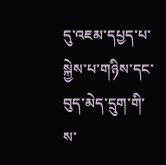དུ་འཇམ་དཔྱད་པ་སྐྱེས་པ་གཉིས་དང་བུད་མེད་དྲུག་གི་ས་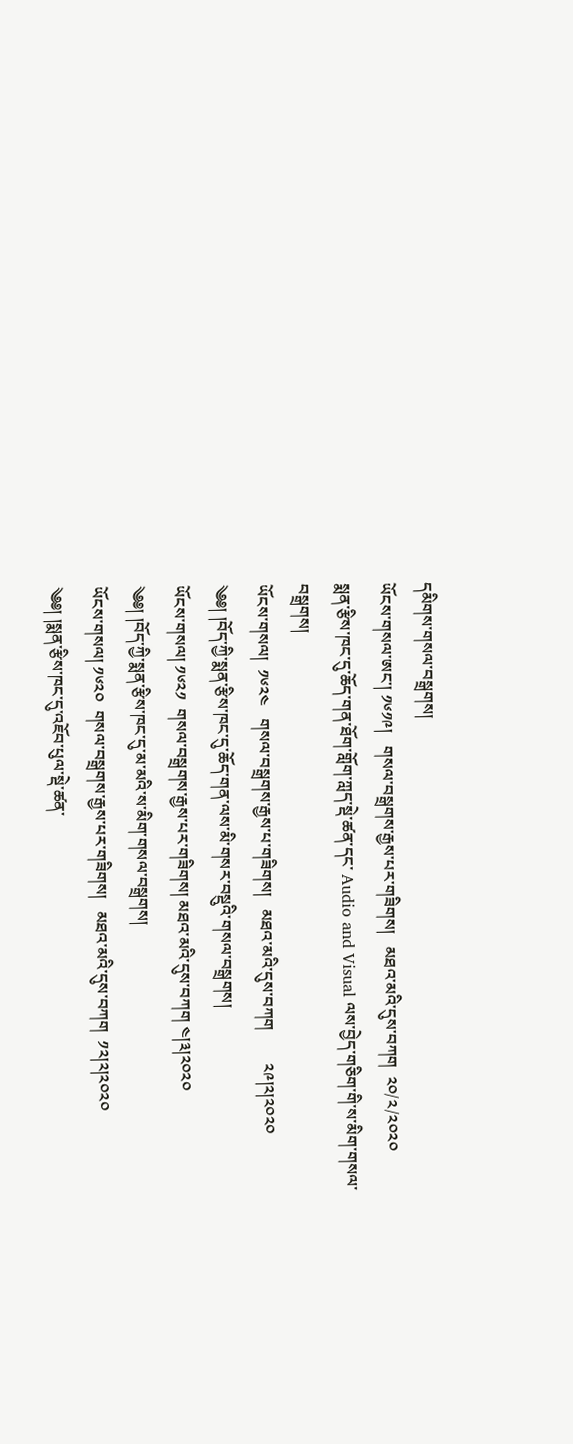དམིགས་གསལ་བསྒྲགས།
ཡོངས་གསལ་ཨང་། ༡༦༡༩།   གསལ་བསྒྲགས་རྒྱས་པར་གཟིགས།   མཐའ་མའི་དུས་བཀག  ༢༠/༢/༢༠༢༠
སྨན་རྩིས་ཁང་དུ་ཆོད་གན་ཐོག་གློག་ཀླད་སྡེ་ཚན་དང་ Audio and Visual ལས་བྱེད་གཅིག་གི་ས་མིག་གསལ་བསྒྲགས།
ཡོངས་གསལ།  ༡༦༢༤   གསལ་བསྒྲགས་རྒྱས་པ་གཟིགས།   མཐའ་མའི་དུས་བཀག        ༢༩།༢།༢༠༢༠
༄༅། །བོད་ཀྱི་སྨན་རྩིས་ཁང་དུ་ཆོད་གན་ལས་མི་གསར་བསྡུའི་གསལ་བསྒྲགས།
ཡོངས་གསལ། ༡༦༢༡  གསལ་བསྒྲགས་རྒྱས་པར་གཟིགས། མཐའ་མའི་དུས་བཀག ༤།༣།༢༠༢༠
༄༅། །བོད་ཀྱི་སྨན་རྩིས་ཁང་དུ་མ་མའི་ས་མིག་གསལ་བསྒྲགས།
ཡོངས་གསལ། ༡༦༢༠  གསལ་བསྒྲགས་རྒྱས་པར་གཟིགས།   མཐའ་མའི་དུས་བཀག  ༡༢།༢།༢༠༢༠
༄༅། །སྨན་རྩིས་ཁང་དུ་འཇོབ་པུལ་སྡེ་ཚན་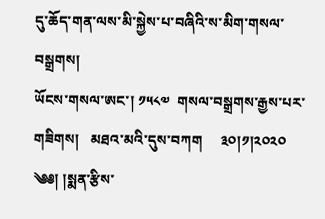དུ་ཆོད་གན་ལས་མི་སྐྱེས་པ་བཞིའི་ས་མིག་གསལ་བསྒྲགས།
ཡོངས་གསལ་ཨང་། ༡༥༨༧  གསལ་བསྒྲགས་རྒྱས་པར་གཟིགས།   མཐའ་མའི་དུས་བཀག     ༣༠།༡།༢༠༢༠
༄༅། །སྨན་རྩིས་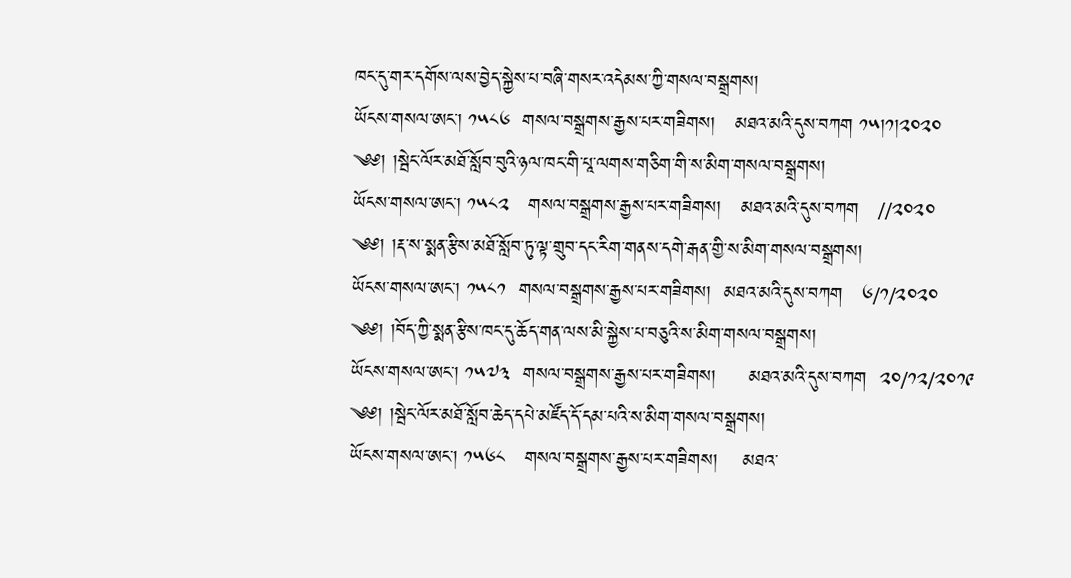ཁང་དུ་གར་དགོས་ལས་བྱེད་སྐྱེས་པ་བཞི་གསར་འདེམས་ཀྱི་གསལ་བསྒྲགས།
ཡོངས་གསལ་ཨང་། ༡༥༨༦  གསལ་བསྒྲགས་རྒྱས་པར་གཟིགས།   མཐའ་མའི་དུས་བཀག ༡༥།༡།༢༠༢༠
༄༅། །སྦེང་ལོར་མཐོ་སློབ་བུའི་ཉལ་ཁང་གི་པཱ་ལགས་གཅིག་གི་ས་མིག་གསལ་བསྒྲགས།
ཡོངས་གསལ་ཨང་། ༡༥༨༢   གསལ་བསྒྲགས་རྒྱས་པར་གཟིགས།   མཐའ་མའི་དུས་བཀག   //༢༠༢༠
༄༅། །རྡ་ས་སྨན་རྩིས་མཐོ་སློབ་ཏུ་ལྟ་གྲུབ་དང་རིག་གནས་དགེ་རྒན་གྱི་ས་མིག་གསལ་བསྒྲགས།
ཡོངས་གསལ་ཨང་། ༡༥༨༡  གསལ་བསྒྲགས་རྒྱས་པར་གཟིགས།  མཐའ་མའི་དུས་བཀག   ༦/༡/༢༠༢༠
༄༅། །བོད་ཀྱི་སྨན་རྩིས་ཁང་དུ་ཆོད་གན་ལས་མི་སྐྱེས་པ་བཅུའི་ས་མིག་གསལ་བསྒྲགས།
ཡོངས་གསལ་ཨང་། ༡༥༧༣  གསལ་བསྒྲགས་རྒྱས་པར་གཟིགས།     མཐའ་མའི་དུས་བཀག  ༢༠/༡༢/༢༠༡༩
༄༅། །སྦེང་ལོར་མཐོ་སློབ་ཆེད་དཔེ་མཛོད་དོ་དམ་པའི་ས་མིག་གསལ་བསྒྲགས།
ཡོངས་གསལ་ཨང་། ༡༥༦༨   གསལ་བསྒྲགས་རྒྱས་པར་གཟིགས།    མཐའ་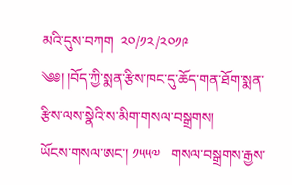མའི་དུས་བཀག  ༢༠/༡༢/༢༠༡༩
༄༅། །བོད་ཀྱི་སྨན་རྩིས་ཁང་དུ་ཆོད་གན་ཐོག་སྨན་རྩིས་ལས་སྣེའི་ས་མིག་གསལ་བསྒྲགས།
ཡོངས་གསལ་ཨང་། ༡༥༥༧   གསལ་བསྒྲགས་རྒྱས་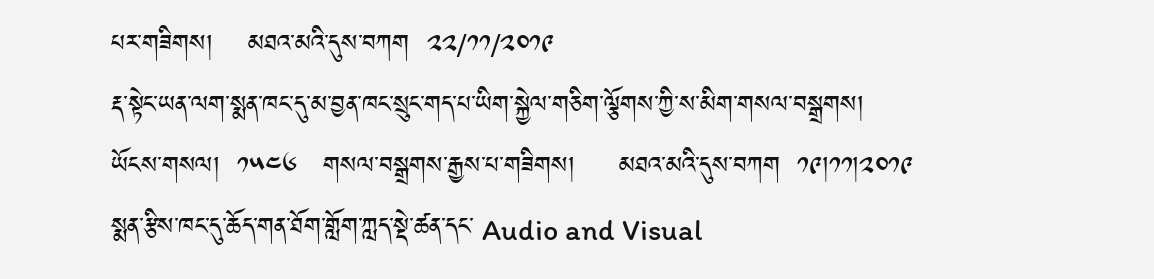པར་གཟིགས།    མཐའ་མའི་དུས་བཀག  ༢༢/༡༡/༢༠༡༩
རྡ་སྟེང་ཡན་ལག་སྨན་ཁང་དུ་མ་བྱན་ཁང་སྲུང་གད་པ་ཡིག་སྐྱེལ་གཅིག་ལྕོགས་ཀྱི་ས་མིག་གསལ་བསྒྲགས།
ཡོངས་གསལ།  ༡༥༤༦   གསལ་བསྒྲགས་རྒྱས་པ་གཟིགས།     མཐའ་མའི་དུས་བཀག  ༡༩།༡༡།༢༠༡༩
སྨན་རྩིས་ཁང་དུ་ཆོད་གན་ཐོག་གློག་ཀླད་སྡེ་ཚན་དང་ Audio and Visual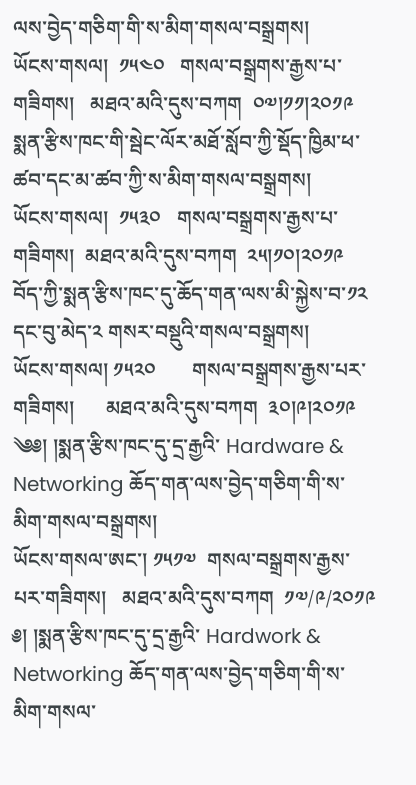ལས་བྱེད་གཅིག་གི་ས་མིག་གསལ་བསྒྲགས།
ཡོངས་གསལ།  ༡༥༤༠   གསལ་བསྒྲགས་རྒྱས་པ་གཟིགས།   མཐའ་མའི་དུས་བཀག  ༠༧།༡༡།༢༠༡༩
སྨན་རྩིས་ཁང་གི་སྦེང་ལོར་མཐོ་སློབ་ཀྱི་སྡོད་ཁྱིམ་ཕ་ཚབ་དང་མ་ཚབ་ཀྱི་ས་མིག་གསལ་བསྒྲགས།
ཡོངས་གསལ།  ༡༥༣༠   གསལ་བསྒྲགས་རྒྱས་པ་གཟིགས།  མཐའ་མའི་དུས་བཀག  ༢༥།༡༠།༢༠༡༩
བོད་ཀྱི་སྨན་རྩིས་ཁང་དུ་ཆོད་གན་ལས་མི་སྐྱེས་བ་༡༢ དང་བུ་མེད་༢ གསར་བསྡུའི་གསལ་བསྒྲགས།
ཡོངས་གསལ། ༡༥༢༠       གསལ་བསྒྲགས་རྒྱས་པར་གཟིགས།      མཐའ་མའི་དུས་བཀག  ༣༠།༩།༢༠༡༩
༄༅། །སྨན་རྩིས་ཁང་དུ་དྲ་རྒྱའི་ Hardware & Networking ཆོད་གན་ལས་བྱེད་གཅིག་གི་ས་མིག་གསལ་བསྒྲགས།
ཡོངས་གསལ་ཨང་། ༡༥༡༧  གསལ་བསྒྲགས་རྒྱས་པར་གཟིགས།   མཐའ་མའི་དུས་བཀག  ༡༧/༩/༢༠༡༩
༅། །སྨན་རྩིས་ཁང་དུ་དྲ་རྒྱའི་ Hardwork & Networking ཆོད་གན་ལས་བྱེད་གཅིག་གི་ས་མིག་གསལ་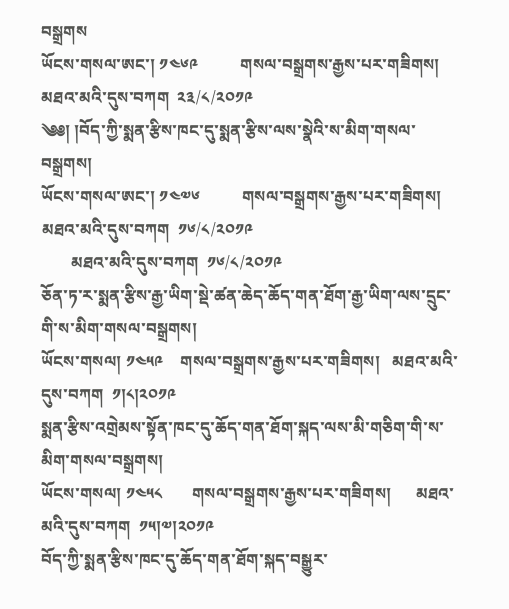བསྒྲགས
ཡོངས་གསལ་ཨང་། ༡༤༦༩          གསལ་བསྒྲགས་རྒྱས་པར་གཟིགས།          མཐའ་མའི་དུས་བཀག  ༢༣/༨/༢༠༡༩
༄༅། །བོད་ཀྱི་སྨན་རྩིས་ཁང་དུ་སྨན་རྩིས་ལས་སྣེའི་ས་མིག་གསལ་བསྒྲགས།
ཡོངས་གསལ་ཨང་། ༡༤༧༦          གསལ་བསྒྲགས་རྒྱས་པར་གཟིགས།         མཐའ་མའི་དུས་བཀག  ༡༦/༨/༢༠༡༩
       མཐའ་མའི་དུས་བཀག  ༡༦/༨/༢༠༡༩
ཅོན་ཏ་ར་སྨན་རྩིས་རྒྱ་ཡིག་སྡེ་ཚན་ཆེད་ཆོད་གན་ཐོག་རྒྱ་ཡིག་ལས་དྲུང་གི་ས་མིག་གསལ་བསྒྲགས།
ཡོངས་གསལ། ༡༤༥༩    གསལ་བསྒྲགས་རྒྱས་པར་གཟིགས།   མཐའ་མའི་དུས་བཀག  ༡།༨།༢༠༡༩
སྨན་རྩིས་འགྲེམས་སྟོན་ཁང་དུ་ཆོད་གན་ཐོག་སྐད་ལས་མི་གཅིག་གི་ས་མིག་གསལ་བསྒྲགས།
ཡོངས་གསལ། ༡༤༥༨       གསལ་བསྒྲགས་རྒྱས་པར་གཟིགས།      མཐའ་མའི་དུས་བཀག  ༡༥།༧།༢༠༡༩
བོད་ཀྱི་སྨན་རྩིས་ཁང་དུ་ཆོད་གན་ཐོག་སྐད་བསྒྱུར་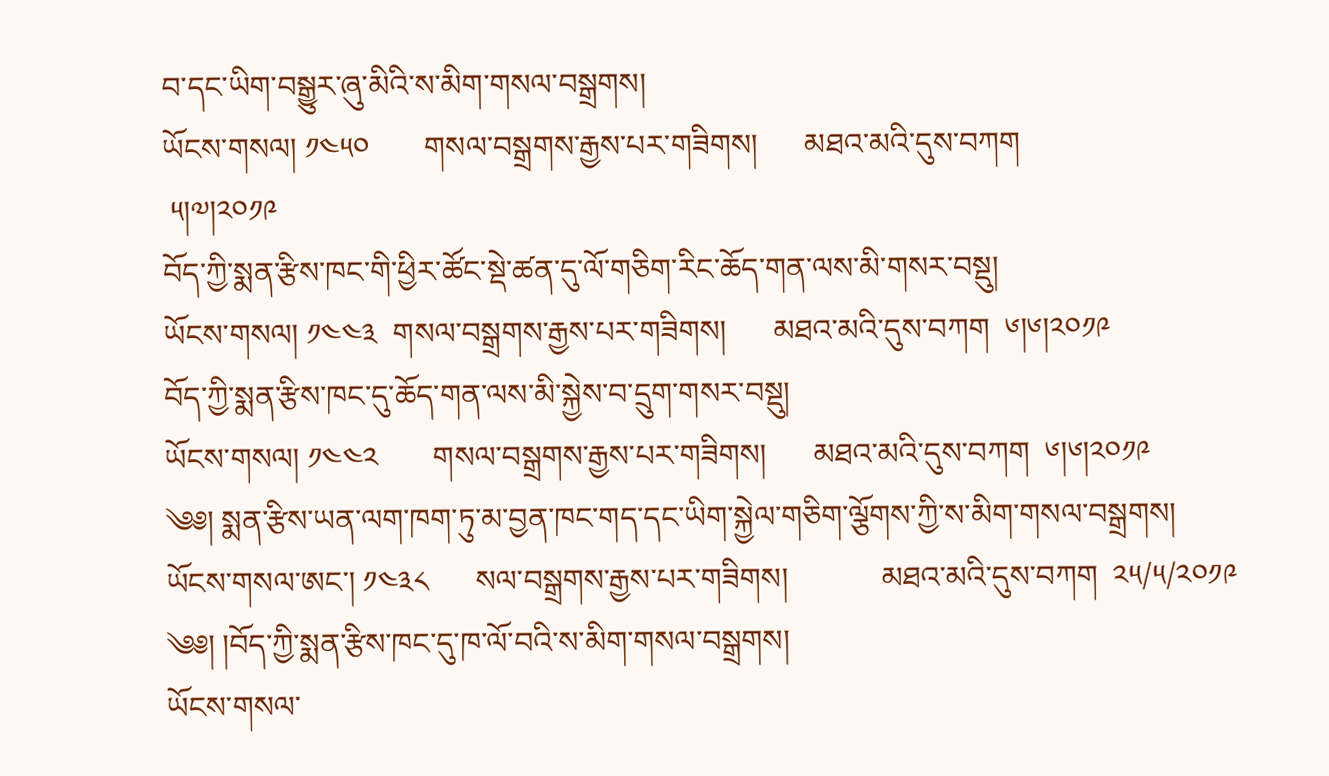བ་དང་ཡིག་བསྒྱུར་ཞུ་མིའི་ས་མིག་གསལ་བསྒྲགས།
ཡོངས་གསལ། ༡༤༥༠       གསལ་བསྒྲགས་རྒྱས་པར་གཟིགས།      མཐའ་མའི་དུས་བཀག
 ༥།༧།༢༠༡༩
བོད་ཀྱི་སྨན་རྩིས་ཁང་གི་ཕྱིར་ཚོང་སྡེ་ཚན་དུ་ལོ་གཅིག་རིང་ཆོད་གན་ལས་མི་གསར་བསྡུ།
ཡོངས་གསལ། ༡༤༤༣  གསལ་བསྒྲགས་རྒྱས་པར་གཟིགས།      མཐའ་མའི་དུས་བཀག  ༦།༦།༢༠༡༩
བོད་ཀྱི་སྨན་རྩིས་ཁང་དུ་ཆོད་གན་ལས་མི་སྐྱེས་བ་དྲུག་གསར་བསྡུ།
ཡོངས་གསལ། ༡༤༤༢       གསལ་བསྒྲགས་རྒྱས་པར་གཟིགས།      མཐའ་མའི་དུས་བཀག  ༦།༦།༢༠༡༩
༄༅། སྨན་རྩིས་ཡན་ལག་ཁག་ཏུ་མ་བྱན་ཁང་གད་དང་ཡིག་སྐྱེལ་གཅིག་ལྕོགས་ཀྱི་ས་མིག་གསལ་བསྒྲགས།
ཡོངས་གསལ་ཨང་། ༡༤༣༨      སལ་བསྒྲགས་རྒྱས་པར་གཟིགས།            མཐའ་མའི་དུས་བཀག  ༢༥/༥/༢༠༡༩
༄༅། །བོད་ཀྱི་སྨན་རྩིས་ཁང་དུ་ཁ་ལོ་བའི་ས་མིག་གསལ་བསྒྲགས།
ཡོངས་གསལ་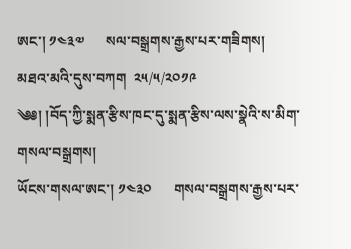ཨང་། ༡༤༣༧      སལ་བསྒྲགས་རྒྱས་པར་གཟིགས།            མཐའ་མའི་དུས་བཀག  ༢༥/༥/༢༠༡༩
༄༅། །བོད་ཀྱི་སྨན་རྩིས་ཁང་དུ་སྨན་རྩིས་ལས་སྣེའི་ས་མིག་གསལ་བསྒྲགས།
ཡོངས་གསལ་ཨང་། ༡༤༣༠      གསལ་བསྒྲགས་རྒྱས་པར་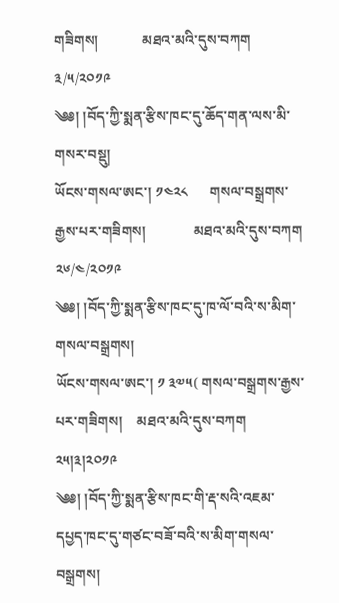གཟིགས།            མཐའ་མའི་དུས་བཀག  ༣/༥/༢༠༡༩
༄༅། །བོད་ཀྱི་སྨན་རྩིས་ཁང་དུ་ཆོད་གན་ལས་མི་གསར་བསྡུ།
ཡོངས་གསལ་ཨང་། ༡༤༢༨      གསལ་བསྒྲགས་རྒྱས་པར་གཟིགས།             མཐའ་མའི་དུས་བཀག  ༢༦/༤/༢༠༡༩
༄༅། །བོད་ཀྱི་སྨན་རྩིས་ཁང་དུ་ཁ་ལོ་བའི་ས་མིག་གསལ་བསྒྲགས།
ཡོངས་གསལ་ཨང་། ༡ ༣༧༥( གསལ་བསྒྲགས་རྒྱས་པར་གཟིགས།    མཐའ་མའི་དུས་བཀག  ༢༥།༣།༢༠༡༩
༄༅། །བོད་ཀྱི་སྨན་རྩིས་ཁང་གི་རྡ་སའི་འཇམ་དཔྱད་ཁང་དུ་གཙང་བཟོ་བའི་ས་མིག་གསལ་བསྒྲགས།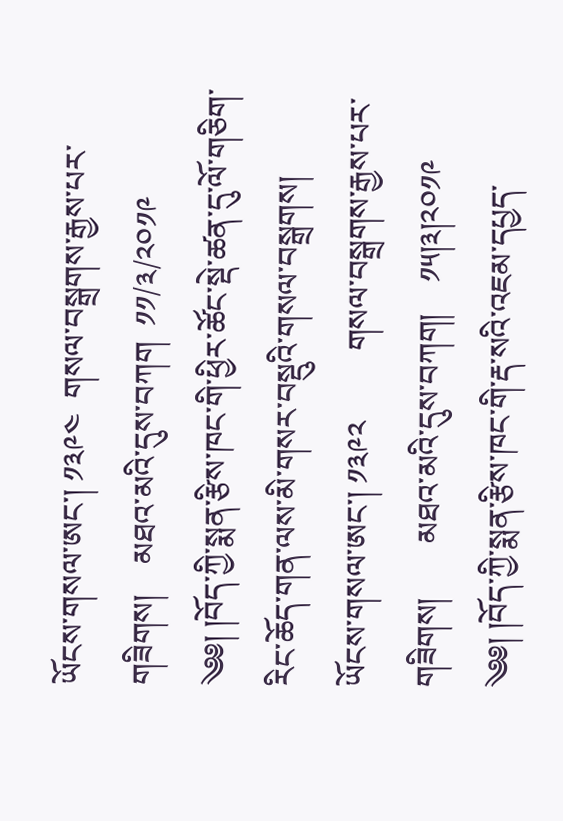ཡོངས་གསལ་ཨང་། ༡༣༩༤  གསལ་བསྒྲགས་རྒྱས་པར་གཟིགས།    མཐའ་མའི་དུས་བཀག  ༡༡/༣/༢༠༡༩
༄༅། །བོད་ཀྱི་སྨན་རྩིས་ཁང་གི་ཕྱིར་ཚོང་སྡེ་ཚན་དུ་ལོ་གཅིག་རིང་ཆོད་གན་ལས་མི་གསར་བསྡུའི་གསལ་བསྒྲགས།
ཡོངས་གསལ་ཨང་། ༡༣༩༢         གསལ་བསྒྲགས་རྒྱས་པར་གཟིགས།       མཐའ་མའི་དུས་བཀག།    ༡༥།༣།༢༠༡༩
༄༅། །བོད་ཀྱི་སྨན་རྩིས་ཁང་གི་རྡ་སའི་འཇམ་དཔྱད་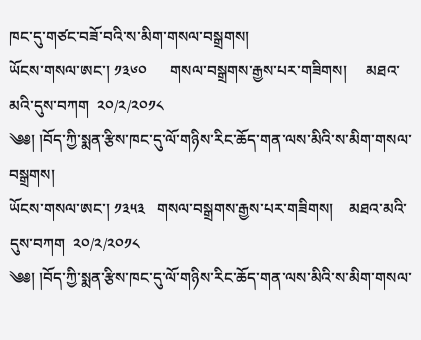ཁང་དུ་གཙང་བཟོ་བའི་ས་མིག་གསལ་བསྒྲགས།
ཡོངས་གསལ་ཨང་། ༡༣༦༠      གསལ་བསྒྲགས་རྒྱས་པར་གཟིགས།     མཐའ་མའི་དུས་བཀག  ༢༠/༢/༢༠༡༨
༄༅། །བོད་ཀྱི་སྨན་རྩིས་ཁང་དུ་ལོ་གཉིས་རིང་ཆོད་གན་ལས་མིའི་ས་མིག་གསལ་བསྒྲགས།
ཡོངས་གསལ་ཨང་། ༡༣༥༣   གསལ་བསྒྲགས་རྒྱས་པར་གཟིགས།    མཐའ་མའི་དུས་བཀག  ༢༠/༢/༢༠༡༨
༄༅། །བོད་ཀྱི་སྨན་རྩིས་ཁང་དུ་ལོ་གཉིས་རིང་ཆོད་གན་ལས་མིའི་ས་མིག་གསལ་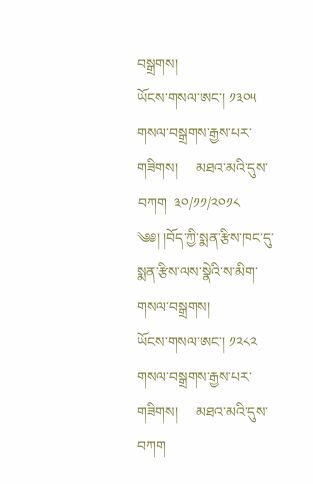བསྒྲགས།
ཡོངས་གསལ་ཨང་། ༡༣༠༥  གསལ་བསྒྲགས་རྒྱས་པར་གཟིགས།     མཐའ་མའི་དུས་བཀག  ༣༠/༡༡/༢༠༡༨
༄༅། །བོད་ཀྱི་སྨན་རྩིས་ཁང་དུ་སྨན་རྩིས་ལས་སྣེའི་ས་མིག་གསལ་བསྒྲགས།
ཡོངས་གསལ་ཨང་། ༡༢༨༢    གསལ་བསྒྲགས་རྒྱས་པར་གཟིགས།     མཐའ་མའི་དུས་བཀག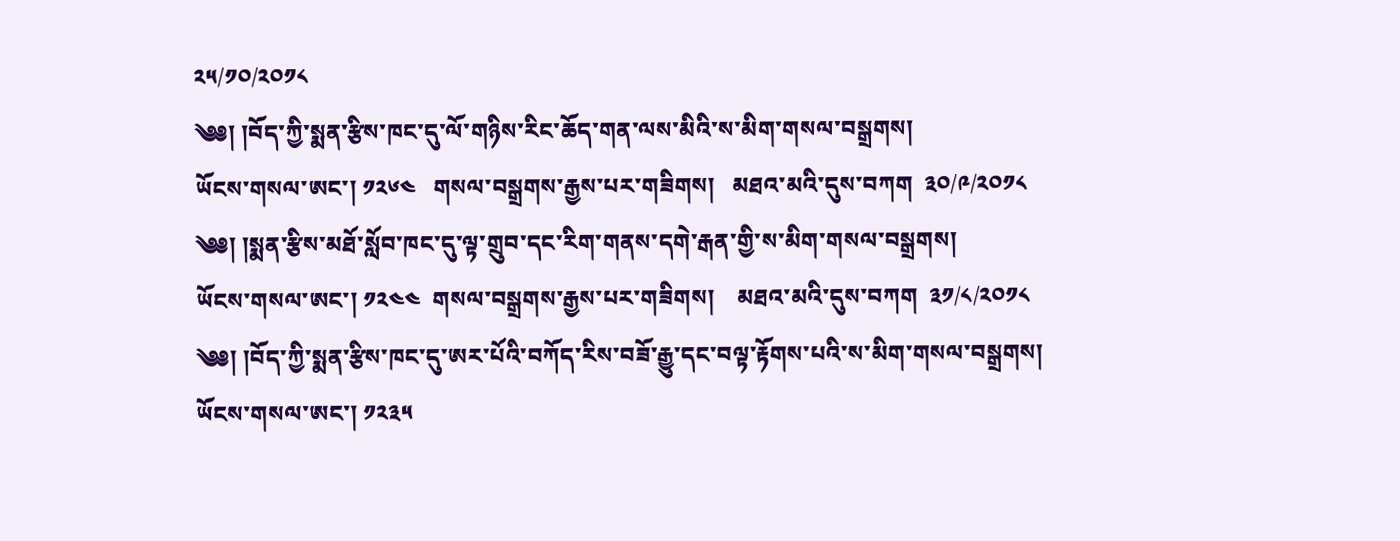༢༥/༡༠/༢༠༡༨
༄༅། །བོད་ཀྱི་སྨན་རྩིས་ཁང་དུ་ལོ་གཉིས་རིང་ཆོད་གན་ལས་མིའི་ས་མིག་གསལ་བསྒྲགས།
ཡོངས་གསལ་ཨང་། ༡༢༦༤   གསལ་བསྒྲགས་རྒྱས་པར་གཟིགས།   མཐའ་མའི་དུས་བཀག  ༣༠/༩/༢༠༡༨
༄༅། །སྨན་རྩིས་མཐོ་སློབ་ཁང་དུ་ལྟ་གྲུབ་དང་རིག་གནས་དགེ་རྒན་གྱི་ས་མིག་གསལ་བསྒྲགས།
ཡོངས་གསལ་ཨང་། ༡༢༤༤  གསལ་བསྒྲགས་རྒྱས་པར་གཟིགས།    མཐའ་མའི་དུས་བཀག  ༣༡/༨/༢༠༡༨
༄༅། །བོད་ཀྱི་སྨན་རྩིས་ཁང་དུ་ཨར་པོའི་བཀོད་རིས་བཟོ་རྒྱུ་དང་བལྟ་རྟོགས་པའི་ས་མིག་གསལ་བསྒྲགས།
ཡོངས་གསལ་ཨང་། ༡༢༣༥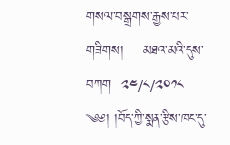གསལ་བསྒྲགས་རྒྱས་པར་གཟིགས།    མཐའ་མའི་དུས་བཀག  ༢༤/༨/༢༠༡༨
༄༅། །བོད་ཀྱི་སྨན་རྩིས་ཁང་དུ་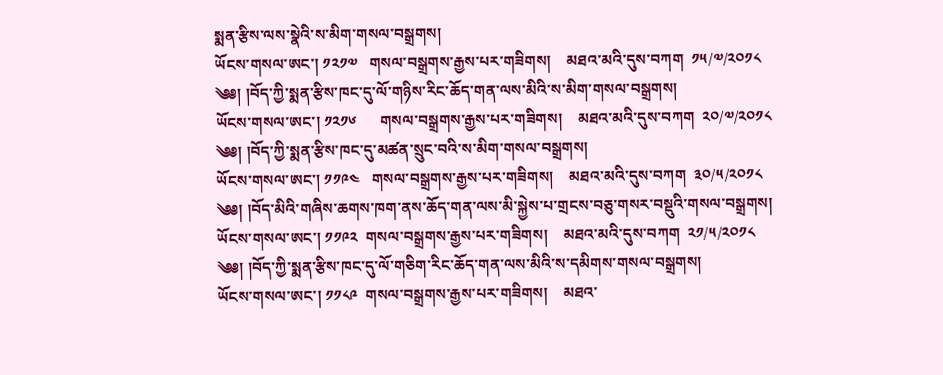སྨན་རྩིས་ལས་སྣེའི་ས་མིག་གསལ་བསྒྲགས།
ཡོངས་གསལ་ཨང་། ༡༢༡༧   གསལ་བསྒྲགས་རྒྱས་པར་གཟིགས།    མཐའ་མའི་དུས་བཀག  ༡༥/༧/༢༠༡༨
༄༅། །བོད་ཀྱི་སྨན་རྩིས་ཁང་དུ་ལོ་གཉིས་རིང་ཆོད་གན་ལས་མིའི་ས་མིག་གསལ་བསྒྲགས།
ཡོངས་གསལ་ཨང་། ༡༢༡༦      གསལ་བསྒྲགས་རྒྱས་པར་གཟིགས།    མཐའ་མའི་དུས་བཀག  ༢༠/༧/༢༠༡༨
༄༅། །བོད་ཀྱི་སྨན་རྩིས་ཁང་དུ་མཚན་སྲུང་བའི་ས་མིག་གསལ་བསྒྲགས།
ཡོངས་གསལ་ཨང་། ༡༡༩༤   གསལ་བསྒྲགས་རྒྱས་པར་གཟིགས།    མཐའ་མའི་དུས་བཀག  ༣༠/༥/༢༠༡༨
༄༅། །བོད་མིའི་གཞིས་ཆགས་ཁག་ནས་ཆོད་གན་ལས་མི་སྐྱེས་པ་གྲངས་བཅུ་གསར་བསྡུའི་གསལ་བསྒྲགས།
ཡོངས་གསལ་ཨང་། ༡༡༩༢  གསལ་བསྒྲགས་རྒྱས་པར་གཟིགས།    མཐའ་མའི་དུས་བཀག  ༢༡/༥/༢༠༡༨
༄༅། །བོད་ཀྱི་སྨན་རྩིས་ཁང་དུ་ལོ་གཅིག་རིང་ཆོད་གན་ལས་མིའི་ས་དམིགས་གསལ་བསྒྲགས།
ཡོངས་གསལ་ཨང་། ༡༡༨༩  གསལ་བསྒྲགས་རྒྱས་པར་གཟིགས།    མཐའ་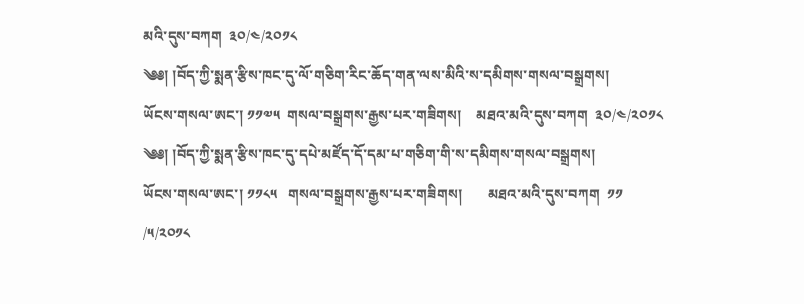མའི་དུས་བཀག  ༣༠/༤/༢༠༡༨
༄༅། །བོད་ཀྱི་སྨན་རྩིས་ཁང་དུ་ལོ་གཅིག་རིང་ཆོད་གན་ལས་མིའི་ས་དམིགས་གསལ་བསྒྲགས།
ཡོངས་གསལ་ཨང་། ༡༡༧༥  གསལ་བསྒྲགས་རྒྱས་པར་གཟིགས།    མཐའ་མའི་དུས་བཀག  ༣༠/༤/༢༠༡༨
༄༅། །བོད་ཀྱི་སྨན་རྩིས་ཁང་དུ་དཔེ་མཛོད་དོ་དམ་པ་གཅིག་གི་ས་དམིགས་གསལ་བསྒྲགས།
ཡོངས་གསལ་ཨང་། ༡༡༨༥   གསལ་བསྒྲགས་རྒྱས་པར་གཟིགས།       མཐའ་མའི་དུས་བཀག  ༡༡
/༥/༢༠༡༨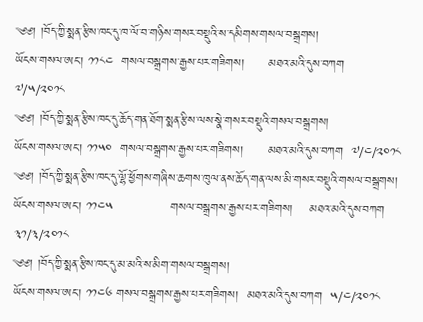༄༅། །བོད་ཀྱི་སྨན་རྩིས་ཁང་དུ་ཁ་ལོ་བ་གཉིས་གསར་བསྡུའི་ས་དམིགས་གསལ་བསྒྲགས།
ཡོངས་གསལ་ཨང་། ༡༡༨༤  གསལ་བསྒྲགས་རྒྱས་པར་གཟིགས།      མཐའ་མའི་དུས་བཀག
༧/༥/༢༠༡༨
༄༅། །བོད་ཀྱི་སྨན་རྩིས་ཁང་དུ་ཆོད་གན་ཐོག་སྨན་རྩིས་ལས་སྣེ་གསར་བསྡུའི་གསལ་བསྒྲགས།
ཡོངས་གསལ་ཨང་། ༡༡༥༠  གསལ་བསྒྲགས་རྒྱས་པར་གཟིགས།      མཐའ་མའི་དུས་བཀག  ༧/༤/༢༠༡༨
༄༅། །བོད་ཀྱི་སྨན་རྩིས་ཁང་དུ་ལྷོ་ཕྱོགས་གཞིས་ཆགས་ཁུལ་ནས་ཆོད་གན་ལས་མི་གསར་བསྡུའི་གསལ་བསྒྲགས།
ཡོངས་གསལ་ཨང་། ༡༡༤༥              གསལ་བསྒྲགས་རྒྱས་པར་གཟིགས།    མཐའ་མའི་དུས་བཀག  ༣༡/༣/༢༠༡༨
༄༅། །བོད་ཀྱི་སྨན་རྩིས་ཁང་དུ་མ་མའི་ས་མིག་གསལ་བསྒྲགས།
ཡོངས་གསལ་ཨང་། ༡༡༤༦ གསལ་བསྒྲགས་རྒྱས་པར་གཟིགས།  མཐའ་མའི་དུས་བཀག  ༥/༤/༢༠༡༨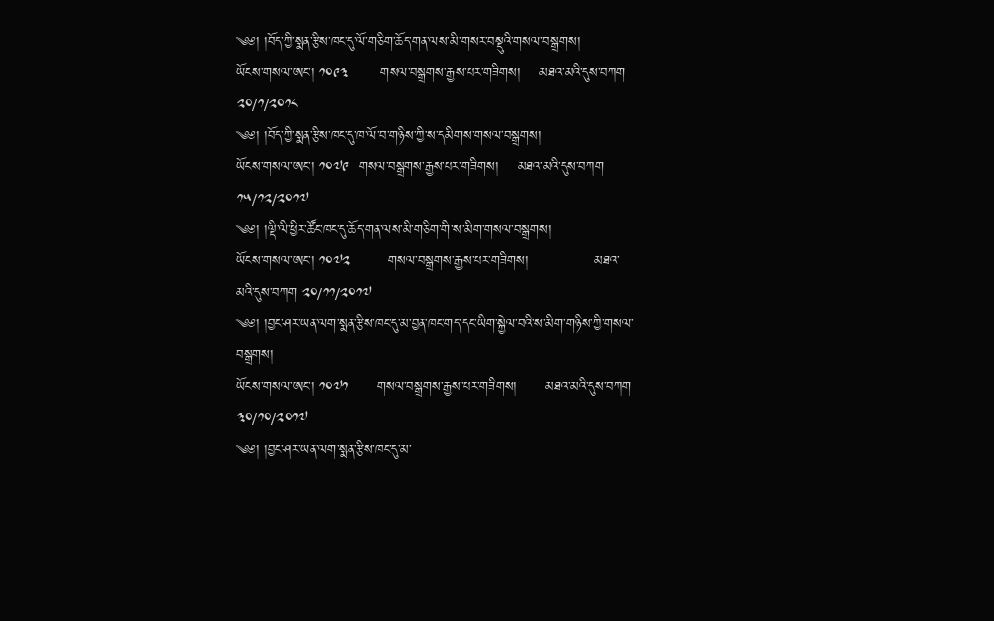༄༅། །བོད་ཀྱི་སྨན་རྩིས་ཁང་དུ་ལོ་གཅིག་ཆོད་གན་ལས་མི་གསར་བསྡུའི་གསལ་བསྒྲགས།
ཡོངས་གསལ་ཨང་། ༡༠༩༣       གསལ་བསྒྲགས་རྒྱས་པར་གཟིགས།    མཐའ་མའི་དུས་བཀག  ༢༠/༡/༢༠༡༨
༄༅། །བོད་ཀྱི་སྨན་རྩིས་ཁང་དུ་ཁ་ལོ་བ་གཉིས་ཀྱི་ས་དམིགས་གསལ་བསྒྲགས།
ཡོངས་གསལ་ཨང་། ༡༠༧༩  གསལ་བསྒྲགས་རྒྱས་པར་གཟིགས།    མཐའ་མའི་དུས་བཀག  ༡༥/༡༢/༢༠༡༧
༄༅། །ལྡི་ལི་ཕྱིར་ཚོང་ཁང་དུ་ཆོད་གན་ལས་མི་གཅིག་གི་ས་མིག་གསལ་བསྒྲགས།
ཡོངས་གསལ་ཨང་། ༡༠༧༢        གསལ་བསྒྲགས་རྒྱས་པར་གཟིགས།              མཐའ་མའི་དུས་བཀག ༢༠/༡༡/༢༠༡༧
༄༅། །བྱང་ཤར་ཡན་ལག་སྨན་རྩིས་ཁང་དུ་མ་བྱན་ཁང་གད་དང་ཡིག་སྐྱེལ་བའི་ས་མིག་གཉིས་ཀྱི་གསལ་བསྒྲགས།
ཡོངས་གསལ་ཨང་། ༡༠༧༡      གསལ་བསྒྲགས་རྒྱས་པར་གཟིགས།      མཐའ་མའི་དུས་བཀག ༣༠/༡༠/༢༠༡༧
༄༅། །བྱང་ཤར་ཡན་ལག་སྨན་རྩིས་ཁང་དུ་མ་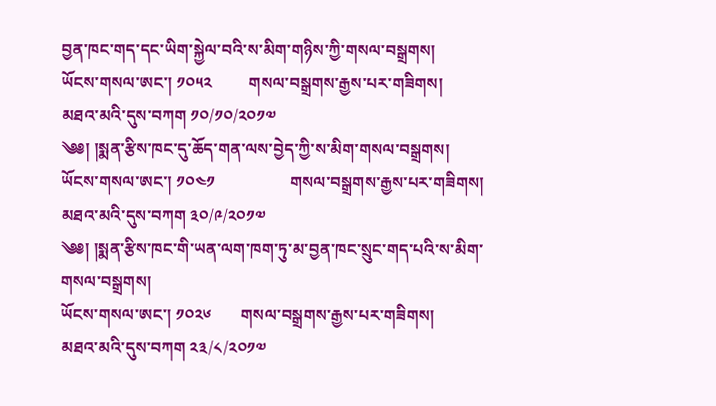བྱན་ཁང་གད་དང་ཡིག་སྐྱེལ་བའི་ས་མིག་གཉིས་ཀྱི་གསལ་བསྒྲགས།
ཡོངས་གསལ་ཨང་། ༡༠༥༢         གསལ་བསྒྲགས་རྒྱས་པར་གཟིགས།      མཐའ་མའི་དུས་བཀག ༡༠/༡༠/༢༠༡༧
༄༅། །སྨན་རྩིས་ཁང་དུ་ཆོད་གན་ལས་བྱེད་ཀྱི་ས་མིག་གསལ་བསྒྲགས།
ཡོངས་གསལ་ཨང་། ༡༠༤༡                  གསལ་བསྒྲགས་རྒྱས་པར་གཟིགས།       མཐའ་མའི་དུས་བཀག ༣༠/༩/༢༠༡༧
༄༅། །སྨན་རྩིས་ཁང་གི་ཡན་ལག་ཁག་ཏུ་མ་བྱན་ཁང་སྲུང་གད་པའི་ས་མིག་གསལ་བསྒྲགས།
ཡོངས་གསལ་ཨང་། ༡༠༢༦       གསལ་བསྒྲགས་རྒྱས་པར་གཟིགས།         མཐའ་མའི་དུས་བཀག ༢༣/༨/༢༠༡༧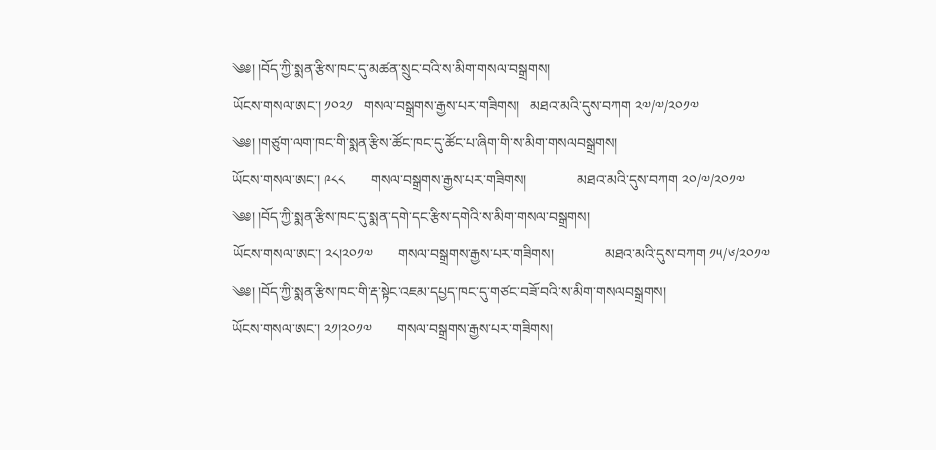༄༅། །བོད་ཀྱི་སྨན་རྩིས་ཁང་དུ་མཚན་སྲུང་བའི་ས་མིག་གསལ་བསྒྲགས།
ཡོངས་གསལ་ཨང་། ༡༠༢༡   གསལ་བསྒྲགས་རྒྱས་པར་གཟིགས།   མཐའ་མའི་དུས་བཀག ༢༧/༧/༢༠༡༧
༄༅། །གཙུག་ལག་ཁང་གི་སྨན་རྩིས་ཚོང་ཁང་དུ་ཚོང་པ་ཞིག་གི་ས་མིག་གསལབསྒྲགས།
ཡོངས་གསལ་ཨང་། ༩༨༨       གསལ་བསྒྲགས་རྒྱས་པར་གཟིགས།              མཐའ་མའི་དུས་བཀག ༢༠/༧/༢༠༡༧
༄༅། །བོད་ཀྱི་སྨན་རྩིས་ཁང་དུ་སྨན་དགེ་དང་རྩིས་དགེའི་ས་མིག་གསལ་བསྒྲགས།
ཡོངས་གསལ་ཨང་། ༢༨།༢༠༡༧       གསལ་བསྒྲགས་རྒྱས་པར་གཟིགས།              མཐའ་མའི་དུས་བཀག ༡༥/༦/༢༠༡༧
༄༅། །བོད་ཀྱི་སྨན་རྩིས་ཁང་གི་རྡ་སྟེང་འཇམ་དཔྱད་ཁང་དུ་གཙང་བཟོ་བའི་ས་མིག་གསལབསྒྲགས།
ཡོངས་གསལ་ཨང་། ༢༡།༢༠༡༧       གསལ་བསྒྲགས་རྒྱས་པར་གཟིགས།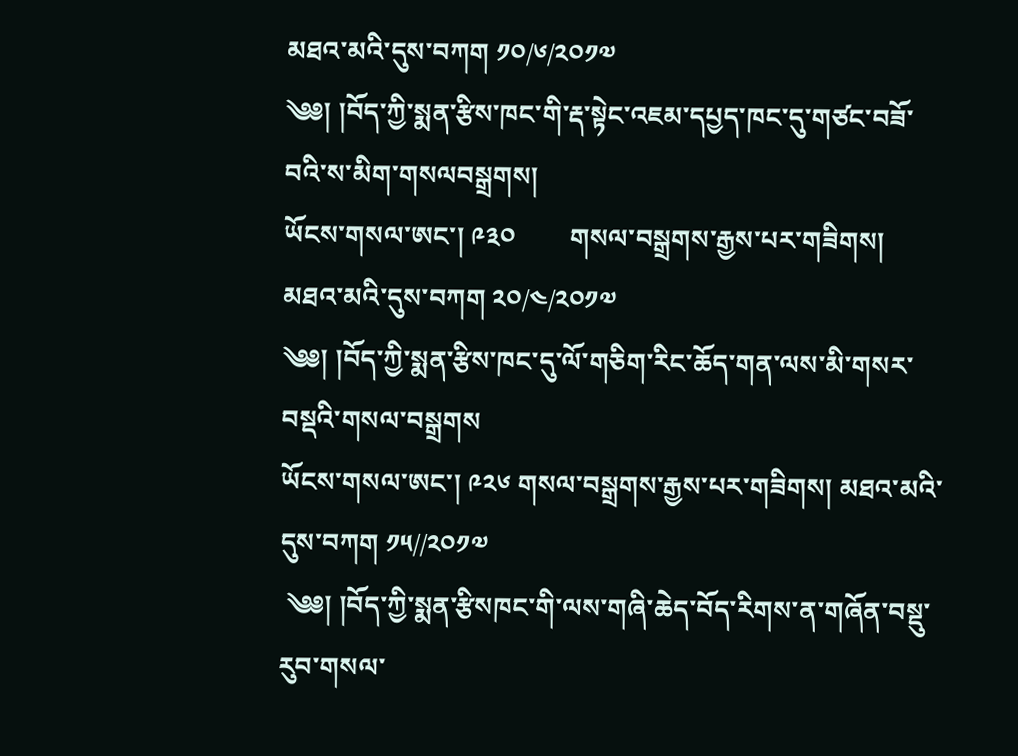མཐའ་མའི་དུས་བཀག ༡༠/༦/༢༠༡༧
༄༅། །བོད་ཀྱི་སྨན་རྩིས་ཁང་གི་རྡ་སྟེང་འཇམ་དཔྱད་ཁང་དུ་གཙང་བཟོ་བའི་ས་མིག་གསལབསྒྲགས།
ཡོངས་གསལ་ཨང་། ༩༣༠        གསལ་བསྒྲགས་རྒྱས་པར་གཟིགས།      མཐའ་མའི་དུས་བཀག ༢༠/༤/༢༠༡༧
༄༅། །བོད་ཀྱི་སྨན་རྩིས་ཁང་དུ་ལོ་གཅིག་རིང་ཆོད་གན་ལས་མི་གསར་བསྡའི་གསལ་བསྒྲགས
ཡོངས་གསལ་ཨང་། ༩༢༦ གསལ་བསྒྲགས་རྒྱས་པར་གཟིགས། མཐའ་མའི་དུས་བཀག ༡༥//༢༠༡༧
 ༄༅། །བོད་ཀྱི་སྨན་རྩིསཁང་གི་ལས་གཞི་ཆེད་བོད་རིགས་ན་གཞོན་བསྡུ་རུབ་གསལ་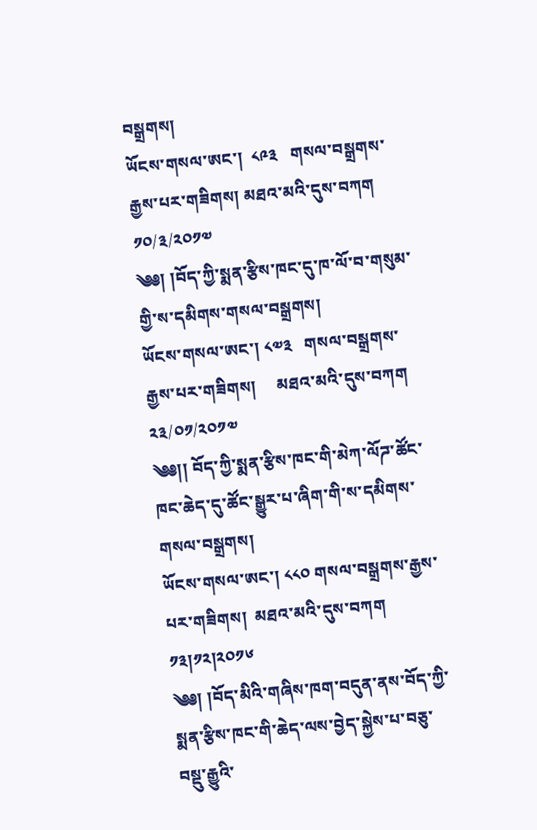བསྒྲགས།
ཡོངས་གསལ་ཨང་།  ༨༩༣   གསལ་བསྒྲགས་རྒྱས་པར་གཟིགས། མཐའ་མའི་དུས་བཀག  ༡༠/༣/༢༠༡༧
༄༅། །བོད་ཀྱི་སྨན་རྩིས་ཁང་དུ་ཁ་ལོ་བ་གསུམ་གྱི་ས་དམིགས་གསལ་བསྒྲགས།
ཡོངས་གསལ་ཨང་། ༨༧༣   གསལ་བསྒྲགས་རྒྱས་པར་གཟིགས།     མཐའ་མའི་དུས་བཀག  ༢༣/༠༡/༢༠༡༧
༄༅།། བོད་ཀྱི་སྨན་རྩིས་ཁང་གི་མེཀ་ལོཌ་ཚོང་ཁང་ཆེད་དུ་ཚོང་སྒྱུར་པ་ཞིག་གི་ས་དམིགས་གསལ་བསྒྲགས།
ཡོངས་གསལ་ཨང་། ༨༨༠ གསལ་བསྒྲགས་རྒྱས་པར་གཟིགས།  མཐའ་མའི་དུས་བཀག  ༡༣།༡༢།༢༠༡༦
༄༅། །བོད་མིའི་གཞིས་ཁག་བདུན་ནས་བོད་ཀྱི་སྨན་རྩིས་ཁང་གི་ཆེད་ལས་བྱེད་སྐྱེས་པ་བཅུ་བསྡུ་རྒྱུའི་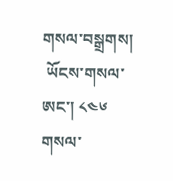གསལ་བསྒྲགས།
 ཡོངས་གསལ་ཨང་། ༨༤༦      གསལ་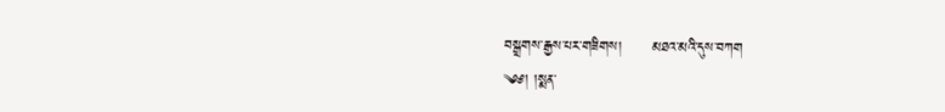བསྒྲགས་རྒྱས་པར་གཟིགས།      མཐའ་མའི་དུས་བཀག
༄༅། །སྨན་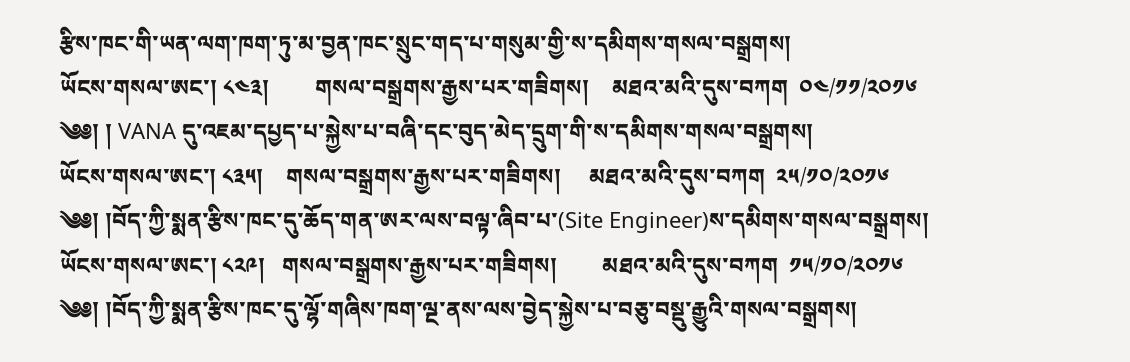རྩིས་ཁང་གི་ཡན་ལག་ཁག་ཏུ་མ་བྱན་ཁང་སྲུང་གད་པ་གསུམ་གྱི་ས་དམིགས་གསལ་བསྒྲགས།
ཡོངས་གསལ་ཨང་། ༨༤༣།        གསལ་བསྒྲགས་རྒྱས་པར་གཟིགས།    མཐའ་མའི་དུས་བཀག  ༠༤/༡༡/༢༠༡༦
༄༅། ། VANA དུ་འཇམ་དཔྱད་པ་སྐྱེས་པ་བཞི་དང་བུད་མེད་དྲུག་གི་ས་དམིགས་གསལ་བསྒྲགས།
ཡོངས་གསལ་ཨང་། ༨༣༥།    གསལ་བསྒྲགས་རྒྱས་པར་གཟིགས།     མཐའ་མའི་དུས་བཀག  ༢༥/༡༠/༢༠༡༦
༄༅། །བོད་ཀྱི་སྨན་རྩིས་ཁང་དུ་ཆོད་གན་ཨར་ལས་བལྟ་ཞིབ་པ་(Site Engineer)ས་དམིགས་གསལ་བསྒྲགས།
ཡོངས་གསལ་ཨང་། ༨༢༩།   གསལ་བསྒྲགས་རྒྱས་པར་གཟིགས།        མཐའ་མའི་དུས་བཀག  ༡༥/༡༠/༢༠༡༦
༄༅། །བོད་ཀྱི་སྨན་རྩིས་ཁང་དུ་ལྷོ་གཞིས་ཁག་ལྔ་ནས་ལས་བྱེད་སྐྱེས་པ་བཅུ་བསྡུ་རྒྱུའི་གསལ་བསྒྲགས།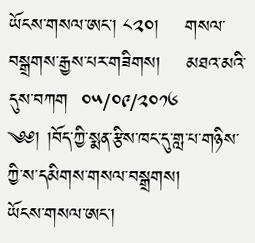ཡོངས་གསལ་ཨང་། ༨༢༠།    གསལ་བསྒྲགས་རྒྱས་པར་གཟིགས།    མཐའ་མའི་དུས་བཀག  ༠༥/༠༩/༢༠༡༦
༄༅། །བོད་ཀྱི་སྨན་རྩིས་ཁང་དུ་གླ་པ་གཉིས་ཀྱི་ས་དམིགས་གསལ་བསྒྲགས།
ཡོངས་གསལ་ཨང་།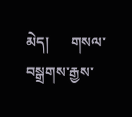མེད།      གསལ་བསྒྲགས་རྒྱས་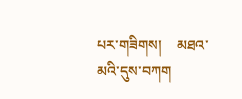པར་གཟིགས།    མཐའ་མའི་དུས་བཀག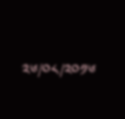༢༦/༠༨/༢༠༡༦